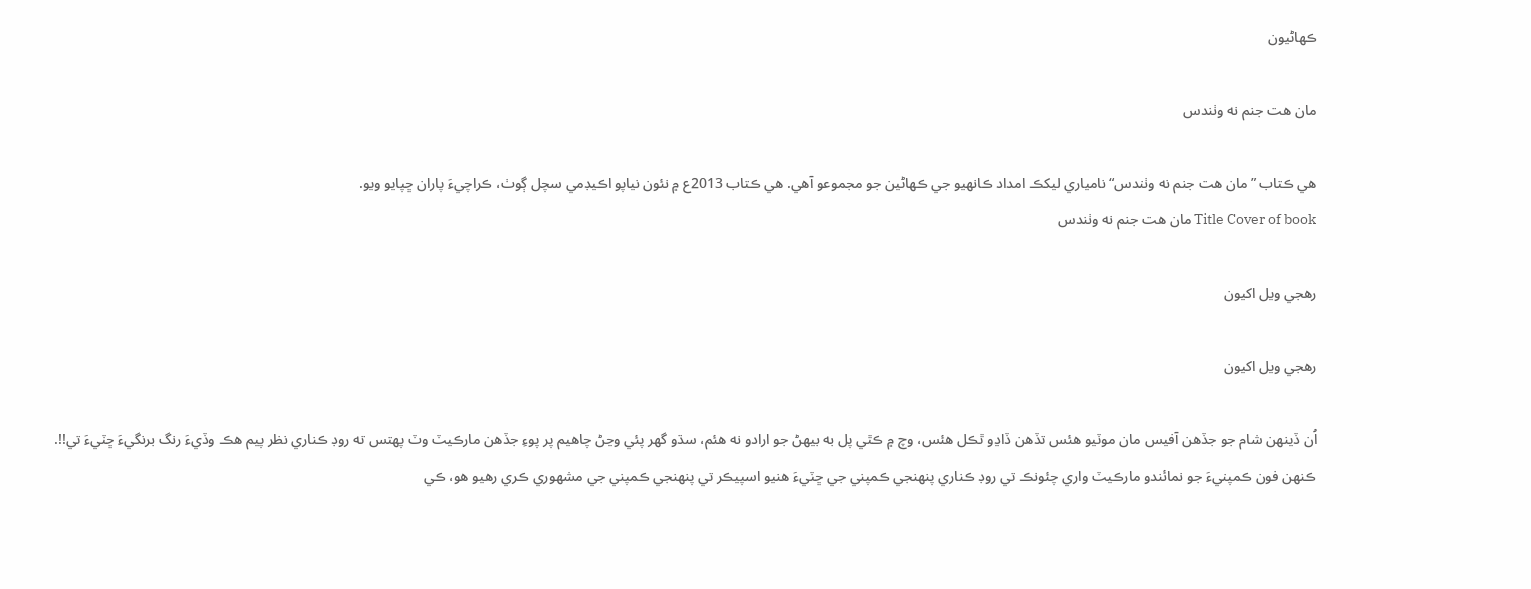ڪھاڻيون

مان هت جنم نه وٺندس

هي ڪتاب ”مان هت جنم نه وٺندس“ نامياري ليکڪ امداد ڪانهيو جي ڪهاڻين جو مجموعو آهي. هي ڪتاب 2013ع ۾ نئون نياپو اڪيڊمي سچل ڳوٺ، ڪراچيءَ پاران ڇپايو ويو.
Title Cover of book مان هت جنم نه وٺندس

رهجي ويل اکيون

رهجي ويل اکيون

اُن ڏينهن شام جو جڏهن آفيس مان موٽيو هئس تڏهن ڏاڍو ٿڪل هئس، وچ ۾ ڪٿي پل به بيهڻ جو ارادو نه هئم، سڌو گهر پئي وڃڻ چاهيم پر پوءِ جڏهن مارڪيٽ وٽ پهتس ته روڊ ڪناري نظر پيم هڪ وڏيءَ رنگ برنگيءَ ڇٽيءَ تي!!.
ڪنهن فون ڪمپنيءَ جو نمائندو مارڪيٽ واري چئونڪ تي روڊ ڪناري پنهنجي ڪمپني جي ڇٽيءَ هنيو اسپيڪر تي پنهنجي ڪمپني جي مشهوري ڪري رهيو هو، ڪي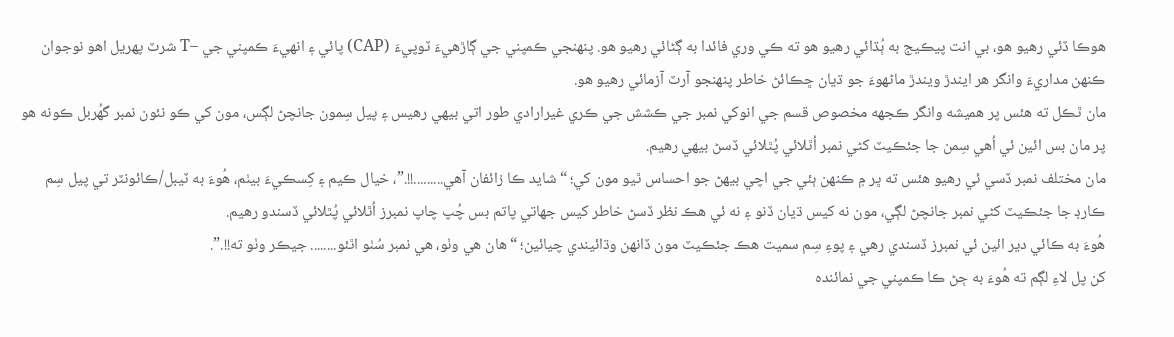هوڪا ڏئي رهيو هو، بي انت پيڪيج به ٻُڌائي رهيو هو ته ڪي وري فائدا به ڳڻائي رهيو هو. پنهنجي ڪمپني جي ڳاڙهيءَ ٽوپيءَ (CAP) پائي ۽ انهيءَ ڪمپني جي –T شرٽ پهريل اهو نوجوان ڪنهن مداريءَ وانگر هر ايندڙ ويندڙ ماڻهوءَ جو ڌيان ڇڪائڻ خاطر پنهنجو آرٽ آزمائي رهيو هو.
مان ٿڪل ته هئس پر هميشه وانگر ڪجهه مخصوص قسم جي انوکي نمبر جي ڪشش جي ڪري غيرارادي طور اتي بيهي رهيس ۽ پيل سِمون جانچڻ لڳس، مون کي ڪو نئون نمبر گهُربل ڪونه هو پر مان بس ائين ئي اُهي سِمن جا جئڪيٽ کڻي نمبر اُٿلائي پُٿلائي ڏسڻ بيهي رهيم.
مان مختلف نمبر ڏسي ئي رهيو هئس ته ڀر ۾ ڪنهن ٻئي جي اچي بيهڻ جو احساس ٿيو مون کي؛ “شايد ڪا زائفان آهي.........!!.”، خيال ڪيم ۽ کِسڪيءَ بيٺم، هُوءَ به ٽيبل/ڪائونٽر تي پيل سِم ڪارڊ جا جئڪيٽ کڻي نمبر جانچڻ لڳي، مون نه کيس ڌيان ڏنو ۽ نه ئي هڪ نظر ڏسڻ خاطر کيس جهاتي پاتم بس چُپ چاپ نمبرز اُٿلائي پُٿلائي ڏسندو رهيم.
هُوءَ به ڪائي دير ائين ئي نمبرز ڏسندي رهي ۽ پوءِ سِم سميت هڪ جئڪيٽ مون ڏانهن وڌائيندي چيائين؛ “هان هي وٺو، هي نمبر سُٺو اٿئو........ جيڪر وٺو ته!!.”.
کن پل لاءِ لڳم ته هُوءَ به ڄڻ ڪا ڪمپني جي نمائنده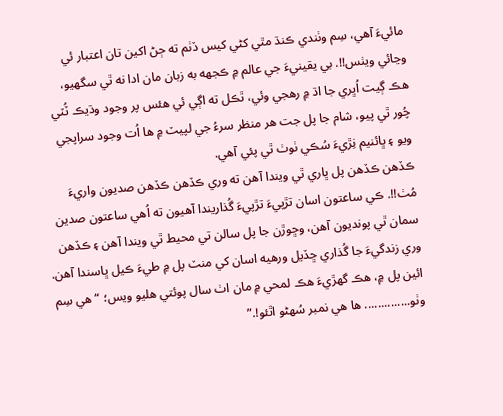مائيءَ آهي، سِم وٺندي ڪنڌ مٿي کڻي کيس ڏٺم ته ڄڻ اکين تان اعتبار ئي وڃائي ويٺس!!. بي يقينيءَ جي عالم ۾ ڪجهه به زبان مان ادا نه ٿي سگهيو، هڪ ڳيت اُڀري جا اڌ ۾ رهجي وئي، ٿڪل ته اڳي ئي هئس پر وجود وڌيڪ ٽُٽي چُور ٿي پيو، شام جا پل جت هر منظر سرءُ جي لپيٽ ۾ ها اُت وجود سراپجي ويو ۽ ڀائنيم نِڙيءَ سُڪي ٺوٺ ٿي پئي آهي.
ڪڏهن ڪڏهن پل ڀاري ٿي ويندا آهن ته وري ڪڏهن ڪڏهن صديون واريءَ مُٺ!!. ڪي ساعتون اسان تڙپيءَ تڙپيءَ گُذاريندا آهيون ته اُهي ساعتون صدين سمان ٿي پونديون آهن، وڇوڙن جا پل سالن تي محيط ٿي ويندا آهن ۽ ڪڏهن وري زندگيءَ جا گُذاري ڇڏيل ورهيه اسان کي منٽ پل ۾ طيءَ ڪيل ڀاسندا آهن.
ائين پل ۾، هڪ گهڙيءَ هڪ لمحي ۾ مان اٺ سال پوئتي هليو ويس؛ “هي سِم وٺو.............. ها هي نمبر سُهڻو اٿئو!.”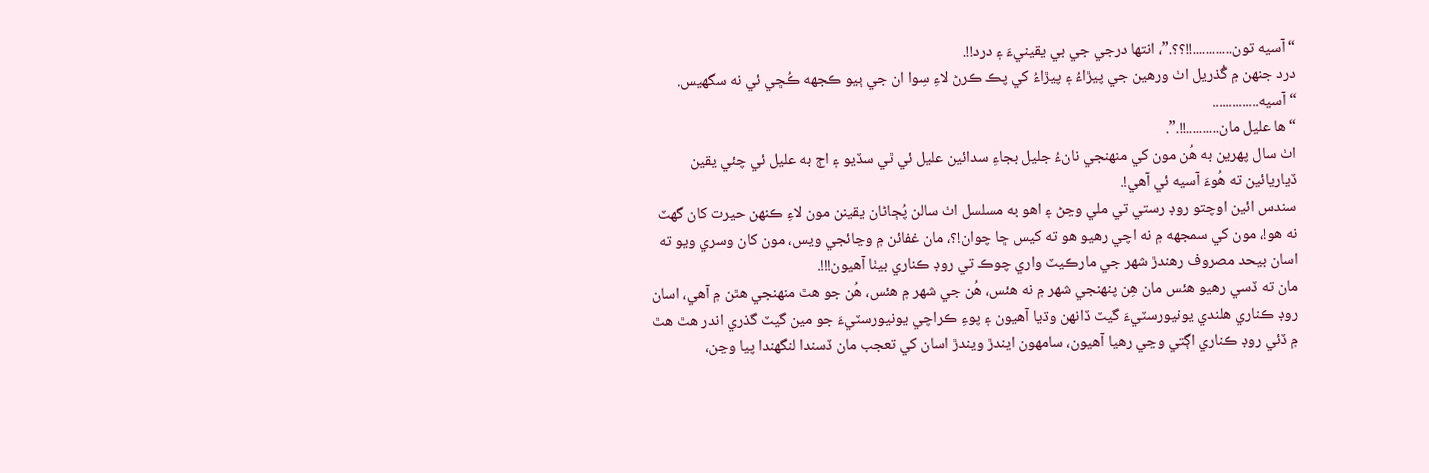“آسيه تون............!!؟؟.”، انتها درجي جي بي يقينيءَ ۽ درد!!.
درد جنهن ۾ گُذريل اٺ ورهين جي پيڙاءُ ۽ پيڙاءُ کي پڪ ڪرڻ لاءِ سِوا ان جي ٻيو ڪجهه ڪُڇي ئي نه سگهيس.
“آسيه..............
“ها عليل مان..........!!.”.
اٺ سال پهرين به هُن مون کي منهنجي نانءُ جليل بجاءِ سدائين عليل ئي ٿي سڏيو ۽ اڄ به عليل ئي چئي يقين ڏياريائين ته هُوءَ آسيه ئي آهي!.
سندس ائين اوچتو روڊ رستي تي ملي وڃڻ ۽ اهو به مسلسل اٺ سالن پُڄاڻان يقينن مون لاءِ ڪنهن حيرت کان گهٽ نه هو!، مون کي سمجهه ۾ نه اچي رهيو هو ته کيس ڇا چوان!؟، مان غفائن ۾ وڃائجي ويس، مون کان وسري ويو ته اسان بيحد مصروف رهندڙ شهر جي مارڪيٽ واري چوڪ تي روڊ ڪناري بيٺا آهيون!!!.
مان ته ڏسي رهيو هئس مان هِن پنهنجي شهر ۾ نه هئس، هُن جي شهر ۾ هئس، هُن جو هٿ منهنجي هٿن ۾ آهي، اسان روڊ ڪناري هلندي يونيورسٽيءَ گيٽ ڏانهن وڌيا آهيون ۽ پوءِ ڪراچي يونيورسٽيءَ جو مين گيٽ گذري اندر هٿ هٿ ۾ ڏئي روڊ ڪناري اڳتي وڃي رهيا آهيون، سامهون ايندڙ ويندڙ اسان کي تعجب مان ڏسندا لنگهندا پيا وڃن،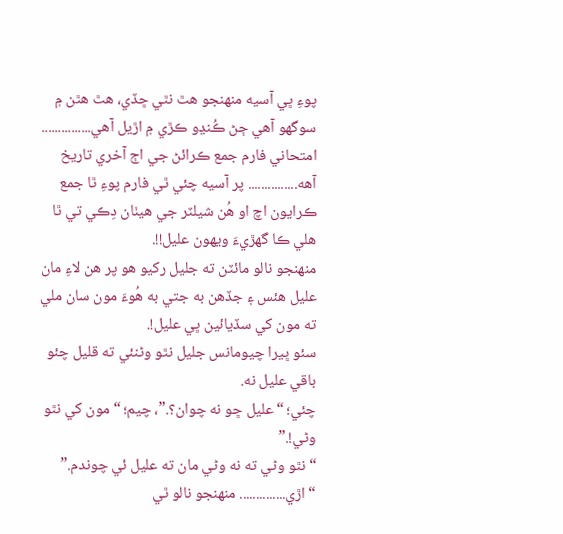پوءِ ڀي آسيه منهنجو هٿ نٿي ڇڏي، هٿ هٿن ۾ سوگهو آهي ڄڻ ڪُنڍو ڪڙي ۾ اڙيل آهي............... امتحاني فارم جمع ڪرائڻ جي اڄ آخري تاريخ آهه............... پر آسيه چئي ٿي فارم پوءِ ٿا جمع ڪرايون اچ او هُن شيلٽر جي هيٺان دِڪي تي ٿا هلي ڪا گهڙيءَ ويهون عليل!!.
منهنجو نالو مائٽن ته جليل رکيو هو پر هن لاءِ مان عليل هئس ۽ جڏهن به جتي به هُوءَ مون سان ملي ته مون کي سڏيائين ڀي عليل!.
سئو ڀيرا چيومانس جليل نٿو وڻنئي ته قليل چئو باقي عليل نه.
چئي؛ “عليل ڇو نه چوان؟.”، چيم؛ “مون کي نٿو وڻي!.”
“نٿو وڻي ته نه وڻي مان ته عليل ئي چوندم.”
“اڙي.............. منهنجو نالو ٿي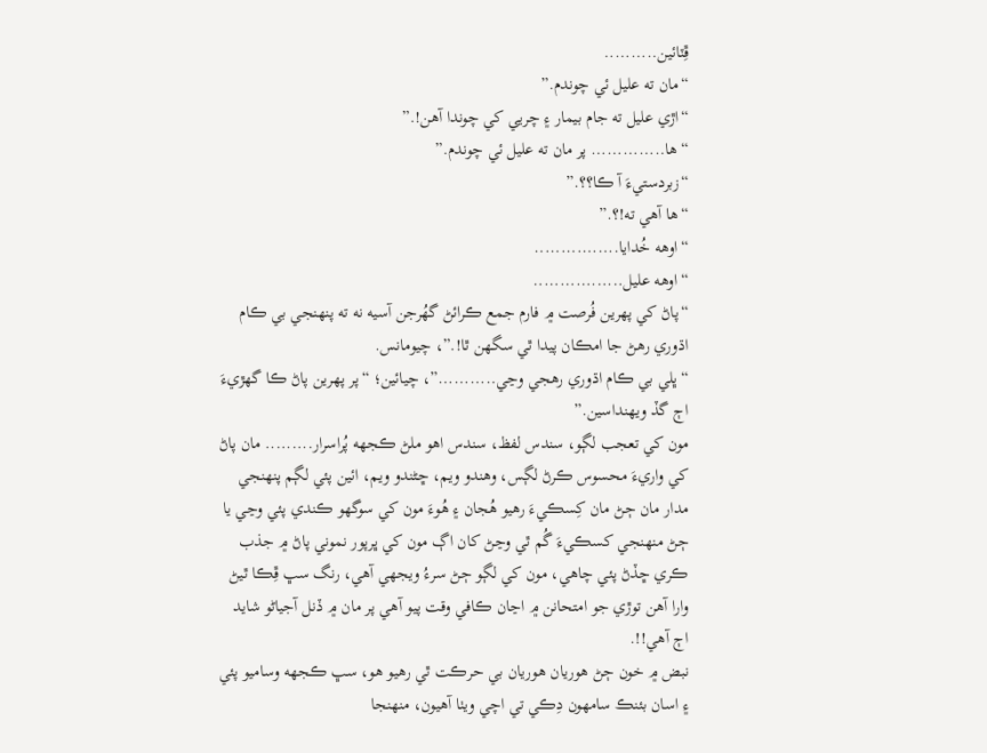ڦِٽائين..........
“مان ته عليل ئي چوندم.”
“اڙي عليل ته جام بيمار ۽ چريي کي چوندا آهن!.”
“ها.............. پر مان ته عليل ئي چوندم.”
“زبردستيءَ آ ڪا؟؟.”
“ها آهي ته!؟.”
“اوهه خُدايا................
“اوهه عليل.................
“پاڻ کي پهرين فُرصت ۾ فارم جمع ڪرائڻ گهُرجن آسيه نه ته پنهنجي بي ڪام اڌوري رهڻ جا امڪان پيدا ٿي سگهن ٿا!.”، چيومانس.
“ڀلي بي ڪام اڌوري رهجي وڃي...........”، چيائين؛ “پر پهرين پاڻ ڪا گهڙيءَ اڄ گڏ ويهنداسين.”
مون کي تعجب لڳو، سندس لفظ، سندس اهو ملڻ ڪجهه پُراسرار......... مان پاڻ کي واريءَ محسوس ڪرڻ لڳس، وهندو ويم، ڇڻندو ويم، ائين پئي لڳم پنهنجي مدار مان ڄڻ مان کِسڪيءَ رهيو هُجان ۽ هُوءَ مون کي سوگهو ڪندي پئي وڃي يا ڄڻ منهنجي کسڪيءَ گُم ٿي وڃڻ کان اڳ مون کي ڀرپور نموني پاڻ ۾ جذب ڪري ڇڏڻ پئي چاهي، مون کي لڳو ڄڻ سرءُ ويجهي آهي، رنگ سڀ ڦِڪا ٿيڻ وارا آهن توڙي جو امتحانن ۾ اڃان ڪافي وقت پيو آهي پر مان ۾ ڏنل آجياڻو شايد اڄ آهي!!.
نبض ۾ خون ڄڻ هوريان هوريان بي حرڪت ٿي رهيو هو، سڀ ڪجهه وساميو پئي ۽ اسان بئنڪ سامهون دِڪي تي اچي ويٺا آهيون، منهنجا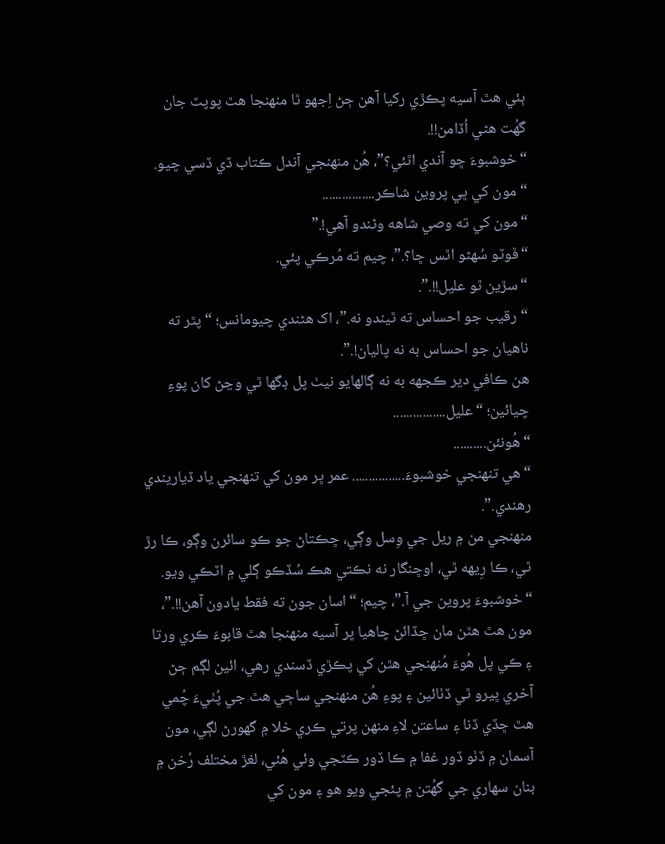ٻئي هٿ آسيه پڪڙي رکيا آهن ڄڻ اِجهو ٿا منهنجا هٿ پوپٽ جان گهُت هڻي اُڏامن!!.
“خوشبوءَ ڇو آندي اٿئي؟”، هُن منهنجي آندل ڪتاب ڏي ڏسي چيو.
“مون کي ڀي پروين شاڪر................
“مون کي ته وصي شاهه وڻندو آهي!.”
“ڦوٽو سُهڻو اٿس ڇا؟.”، چيم ته مُرڪي پئي.
“سڙين ٿو عليل!!.”.
“رقيب جو احساس ته ٿيندو نه.”، اک هڻندي چيومانس؛ “پٿر ته ناهيان جو احساس به نه پاليان!.”.
هن ڪافي دير ڪجهه به نه ڳالهايو نيٺ پل ڊگها ٿي وڃڻ کان پوءِ چيائين؛ “عليل................
“هُونئن..........
“هي تنهنجي خوشبوءَ................ عمر ڀر مون کي تنهنجي ياد ڏياريندي رهندي.”.
منهنجي من ۾ ريل جي وِسل وڳي، ڇڪتاڻ جو ڪو سائرن وڳو، ڪا رڙ ٿي، ڪا رِيهه ٿي، اوڇنگار نه نڪتي هڪ سُڏڪو ڳلي ۾ اٽڪي ويو.
“خوشبوءَ پروين جي آ.”، چيم؛ “اسان جون ته فقط يادون آهن!!.”، مون هٿ هٿن مان ڇڏائڻ چاهيا پر آسيه منهنجا هٿ قابوءَ ڪري ورتا ۽ ڪي پل هُوءَ مُنهنجي هٿن کي پڪڙي ڏسندي رهي، ائين لڳم ڄڻ آخري ڀيرو ٿي ڏٺائين ۽ پوءِ هُن منهنجي ساڄي هٿ جي پُٺيءَ چُمي هٿ ڇڏي ڏنا ۽ ساعتن لاءِ منهن پرتي ڪري خلا ۾ گهورڻ لڳي، مون آسمان ۾ ڏٺو ڏور غفا ۾ ڪا ڏور ڪٽجي وئي هُئي، لغڙ مختلف رُخن ۾ بنان سهاري جي گهُتن ۾ پئجي ويو هو ۽ مون کي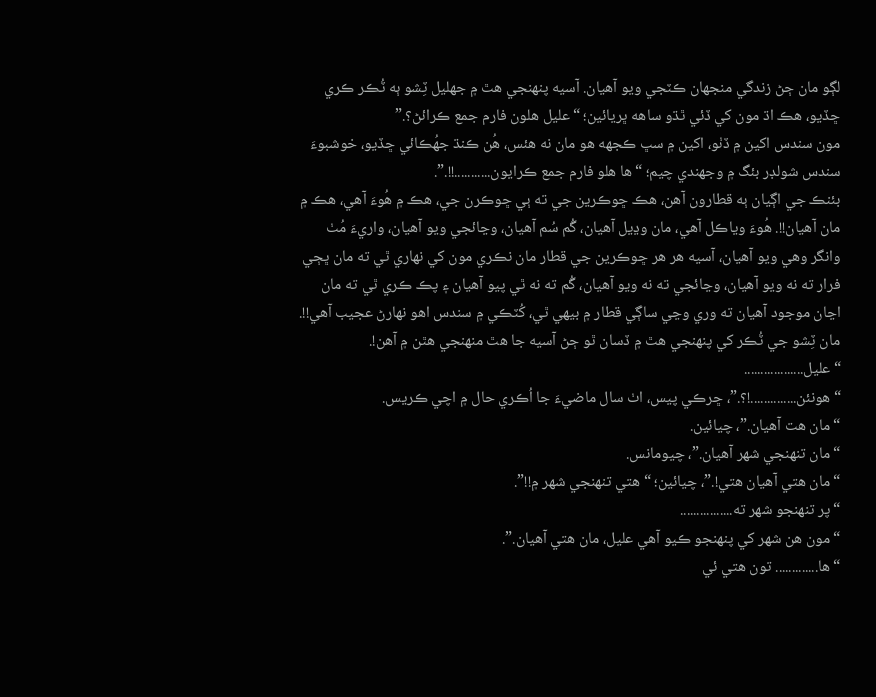لڳو مان ڄڻ زندگي منجهان ڪٽجي ويو آهيان. آسيه پنهنجي هٿ ۾ جهليل ٽِشو ٻه ٽُڪر ڪري ڇڏيو، هڪ اڌ مون کي ڏئي ٿڌو ساهه ڀريائين؛ “عليل هلون فارم جمع ڪرائڻ؟.”
مون سندس اکين ۾ ڏٺو، اکين ۾ سڀ ڪجهه هو مان نه هئس، هُن ڪنڌ جهُڪائي ڇڏيو، خوشبوءَ سندس شولڊر بئگ ۾ وجهندي چيم؛ “ها هلو فارم جمع ڪرايون...........!!.”.
بئنڪ جي اڳيان ٻه قطارون آهن، هڪ ڇوڪرين جي ته ٻي ڇوڪرن جي، هڪ ۾ هُوءَ آهي، هڪ ۾ مان آهيان!!. هُوءَ وياڪل آهي، مان وڍيل آهيان، گُم سُم آهيان، وڃائجي ويو آهيان، واريءَ مُٺ وانگر وهي ويو آهيان، آسيه هر هر ڇوڪرين جي قطار مان نڪري مون کي نهاري ٿي ته مان ڀڄي فرار ته نه ويو آهيان، وڃائجي ته نه ويو آهيان، گُم ته نه ٿي پيو آهيان ۽ پڪ ڪري ٿي ته مان اڃان موجود آهيان ته وري وڃي ساڳي قطار ۾ بيهي ٿي، کُٽڪي ۾ سندس اهو نهارڻ عجيب آهي!!.
مان ٽِشو جي ٽُڪر کي پنهنجي هٿ ۾ ڏسان ٿو ڄڻ آسيه جا هٿ منهنجي هٿن ۾ آهن!.
“عليل..................
“هونئن..............!؟.”، ڇرڪي پيس، اٺ سال ماضيءَ جا اُڪري حال ۾ اچي ڪريس.
“مان هت آهيان.”، چيائين.
“مان تنهنجي شهر آهيان.”، چيومانس.
“مان هتي آهيان هتي!.”، چيائين؛ “هتي تنهنجي شهر ۾!!”.
“پر تنهنجو شهر ته................
“مون هن شهر کي پنهنجو ڪيو آهي عليل، مان هتي آهيان.”.
“ها............. تون هتي ئي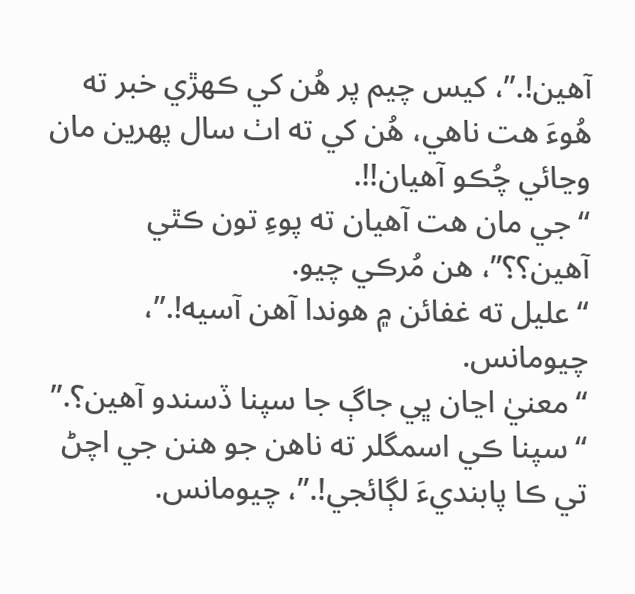آهين!.”، کيس چيم پر هُن کي ڪهڙي خبر ته هُوءَ هت ناهي، هُن کي ته اٺ سال پهرين مان وڃائي چُڪو آهيان!!.
“جي مان هت آهيان ته پوءِ تون ڪٿي آهين؟؟”، هن مُرڪي چيو.
“عليل ته غفائن ۾ هوندا آهن آسيه!.”، چيومانس.
“معنيٰ اڃان ڀي جاڳ جا سپنا ڏسندو آهين؟.”
“سپنا ڪي اسمگلر ته ناهن جو هنن جي اچڻ تي ڪا پابنديءَ لڳائجي!.”، چيومانس.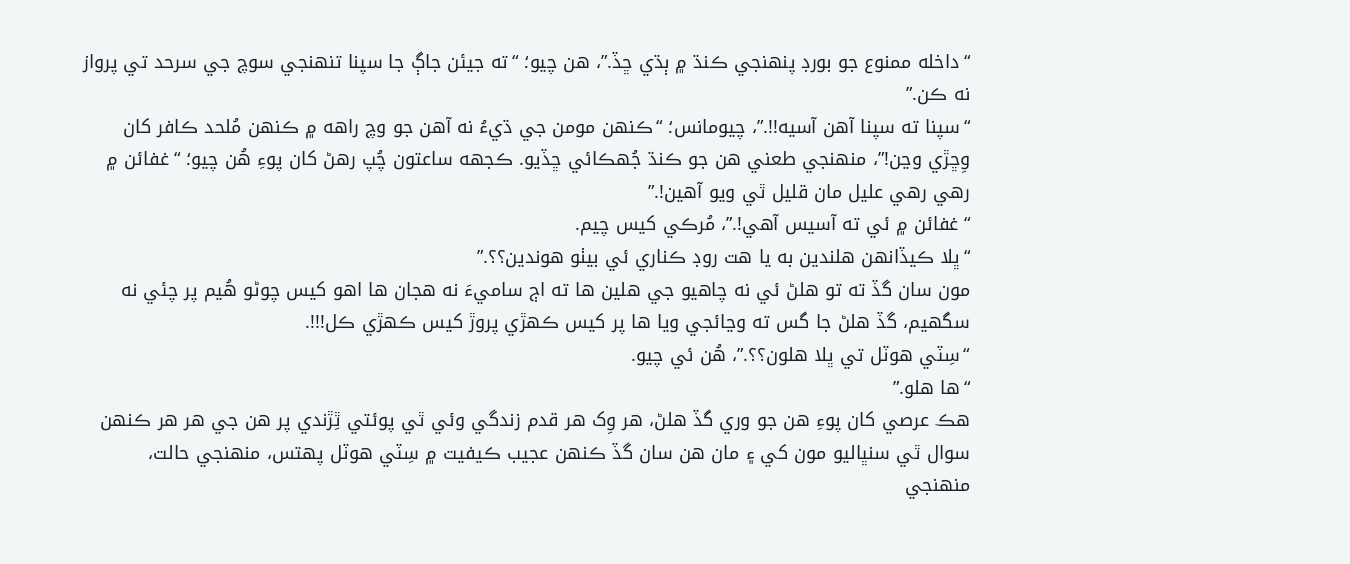“داخله ممنوع جو بورڊ پنهنجي ڪنڌ ۾ ٻڌي ڇڏ.”، هن چيو؛ “ته جيئن جاڳ جا سپنا تنهنجي سوچ جي سرحد تي پرواز نه ڪن.”
“سپنا ته سپنا آهن آسيه!!.”، چيومانس؛ “ڪنهن مومن جي ڌيءُ نه آهن جو وچ راهه ۾ ڪنهن مُلحد ڪافر کان وِڇڙي وڃن!”، منهنجي طعني هن جو ڪنڌ جُهڪائي ڇڏيو. ڪجهه ساعتون چُپ رهڻ کان پوءِ هُن چيو؛ “غفائن ۾ رهي رهي عليل مان قليل ٿي ويو آهين!.”
“غفائن ۾ ئي ته آسيس آهي!.”، مُرڪي کيس چيم.
“ڀلا ڪيڏانهن هلندين به يا هت روڊ ڪناري ئي بيٺو هوندين؟؟.”
مون سان گڏ ته تو هلڻ ئي نه چاهيو جي هلين ها ته اڄ ساميءَ نه هجان ها اهو کيس چوڻو هُيم پر چئي نه سگهيم، گڏ هلڻ جا گس ته وڃائجي ويا ها پر کيس ڪهڙي پروڙ کيس ڪهڙي ڪل!!!.
“سِٽي هوٽل تي ڀلا هلون؟؟.”، هُن ئي چيو.
“ها هلو.”
هڪ عرصي کان پوءِ هن جو وري گڏ هلڻ، هر وِک هر قدم زندگي وئي ٿي پوئتي ٿِڙندي پر هن جي هر هر ڪنهن سوال ٿي سنڀاليو مون کي ۽ مان هن سان گڏ ڪنهن عجيب ڪيفيت ۾ سِٽي هوٽل پهتس، منهنجي حالت، منهنجي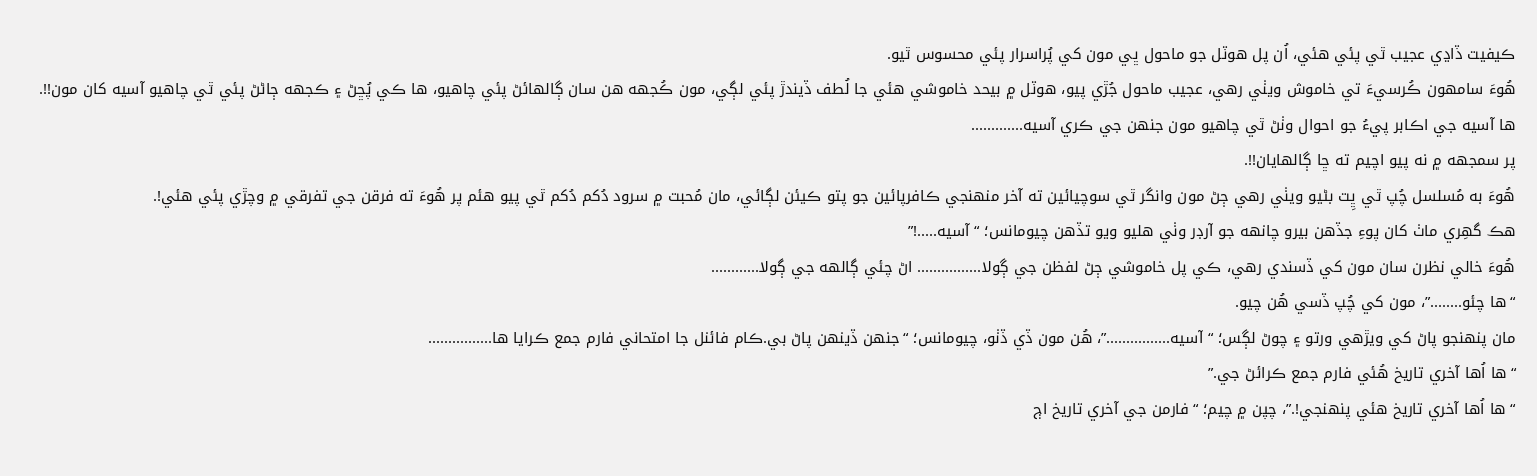ڪيفيت ڏاڍي عجيب ٿي پئي هئي، اُن پل هوٽل جو ماحول ڀي مون کي پُراسرار پئي محسوس ٿيو.
هُوءَ سامهون ڪُرسيءَ تي خاموش ويٺي رهي، عجيب ماحول جُڙي پيو، هوٽل ۾ بيحد خاموشي هئي جا لُطف ڏيندڙ پئي لڳي، مون ڪُجهه هن سان ڳالهائڻ پئي چاهيو، ها ڪي پُڇڻ ۽ ڪجهه ڄاڻڻ پئي ٿي چاهيو آسيه کان مون!!.
ها آسيه جي اڪابر پيءُ جو احوال وٺڻ ٿي چاهيو مون جنهن جي ڪري آسيه.............
پر سمجهه ۾ نه پيو اچيم ته ڇا ڳالهايان!!.
هُوءَ به مُسلسل چُپ ٿي ڀِت بڻيو ويٺي رهي ڄڻ مون وانگر ٿي سوچيائين ته آخر منهنجي ڪافرپائين جو پتو ڪيئن لڳائي، مان مُحبت ۾ سرود دُکم دُکم ٿي پيو هئم پر هُوءَ ته فرقن جي تفرقي ۾ وچڙي پئي هئي!.
هڪ گهِري ماٺ کان پوءِ جڏهن بيرو چانهه جو آرڊر وٺي هليو ويو تڏهن چيومانس؛ “آسيه.....!”
هُوءَ خالي نظرن سان مون کي ڏسندي رهي، ڪي پل خاموشي ڄڻ لفظن جي ڳولا................ اڻ چئي ڳالهه جي ڳولا............
“ها چئو........”، مون کي چُپ ڏسي هُن چيو.
مان پنهنجو پاڻ کي ويڙهي ورتو ۽ چوڻ لڳس؛ “آسيه................”، هُن مون ڏي ڏٺو، چيومانس؛ “جنهن ڏينهن پاڻ بي.ڪام فائنل جا امتحاني فارم جمع ڪرايا ها................
“ها اُها آخري تاريخ هُئي فارم جمع ڪرائڻ جي.”
“ها اُها آخري تاريخ هئي پنهنجي!.”، چپن ۾ چيم؛ “فارمن جي آخري تاريخ اڄ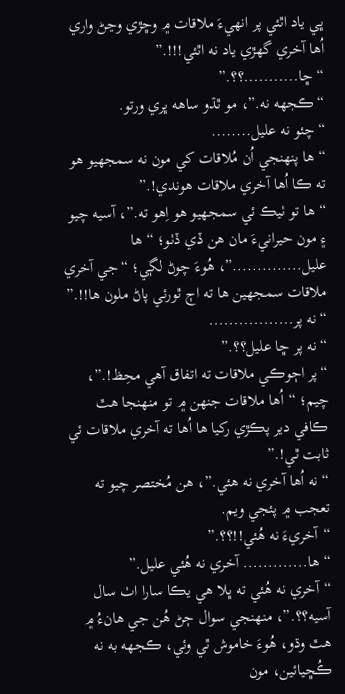ڀي ياد اٿئي پر انهيءَ ملاقات ۾ وڇڙي وڃڻ واري اُها آخري گهڙي ياد نه اٿئي!!!.”
“ڇا...........؟؟.”
“ڪجهه نه.”، مو ٿڌو ساهه ڀري ورتو.
“چئو نه عليل........
“ها پنهنجي اُن مُلاقات کي مون نه سمجهيو هو ته ڪا اُها آخري ملاقات هوندي!.”
“ها تو ٺيڪ ئي سمجهيو هو اِهو ته.”، آسيه چيو ۽ مون حيرانيءَ مان هن ڏي ڏٺو؛ “ها عليل..............”، هُوءَ چوڻ لڳي؛ “جي آخري ملاقات سمجهين ها ته اڄ ٿورئي پاڻ ملون ها!!.”
“نه پر.................
“نه پر ڇا عليل؟؟.”
“پر اڄوڪي ملاقات ته اتفاق آهي محِظ!.”، چيم؛ “اُها ملاقات جنهن ۾ تو منهنجا هٿ ڪافي دير پڪڙي رکيا ها اُها ته آخري ملاقات ئي ثابت ٿي!.”
“نه اُها آخري نه هئي.”، هن مُختصر چيو ته تعجب ۾ پئجي ويم.
“آخريءَ نه هُئي!!؟؟.”
“ها............. آخري نه هُئي عليل.”
“آخري نه هُئي ته ڀلا هي يڪا سارا اٺ سال آسيه؟؟.”، منهنجي سوال ڄڻ هُن جي هانءُ ۾ هٿ وڌو، هُوءَ خاموش ٿي وئي، ڪجهه به نه ڪُڇيائين، مون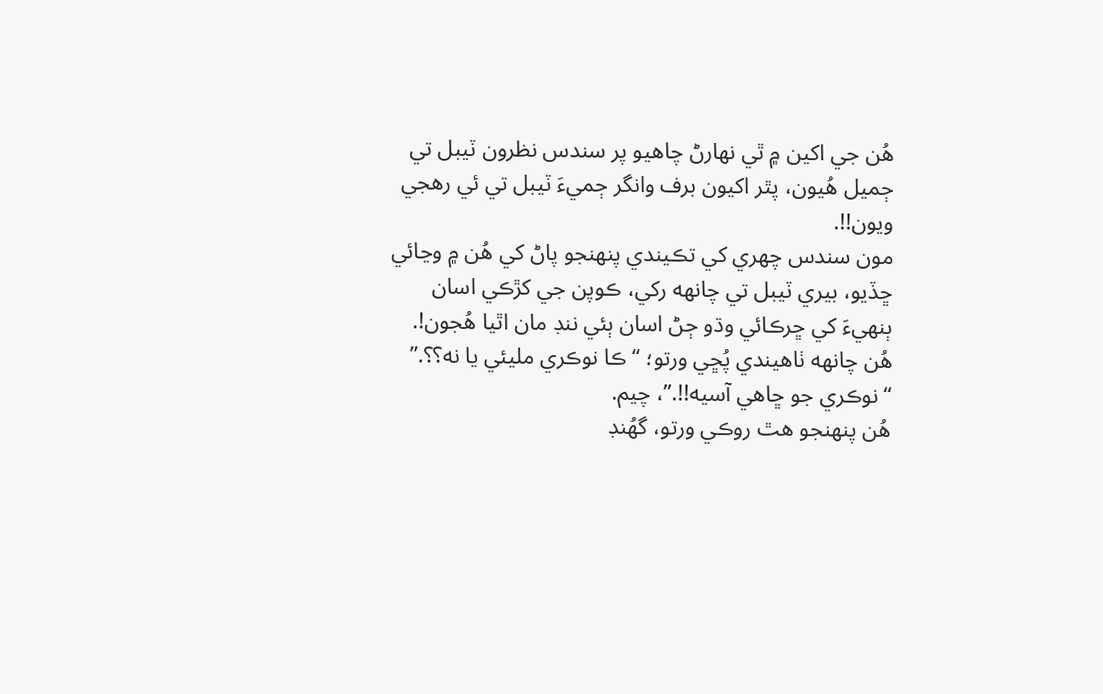هُن جي اکين ۾ ٿي نهارڻ چاهيو پر سندس نظرون ٽيبل تي ڄميل هُيون، پٿر اکيون برف وانگر ڄميءَ ٽيبل تي ئي رهجي ويون!!.
مون سندس چهري کي تڪيندي پنهنجو پاڻ کي هُن ۾ وڃائي ڇڏيو، بيري ٽيبل تي چانهه رکي، ڪوپن جي کڙڪي اسان ٻنهيءَ کي ڇرڪائي وڌو ڄڻ اسان ٻئي ننڊ مان اٿيا هُجون!.
هُن چانهه ٺاهيندي پُڇي ورتو؛ “ڪا نوڪري مليئي يا نه؟؟.”
“نوڪري جو ڇاهي آسيه!!.”، چيم.
هُن پنهنجو هٿ روڪي ورتو، گهُنڊ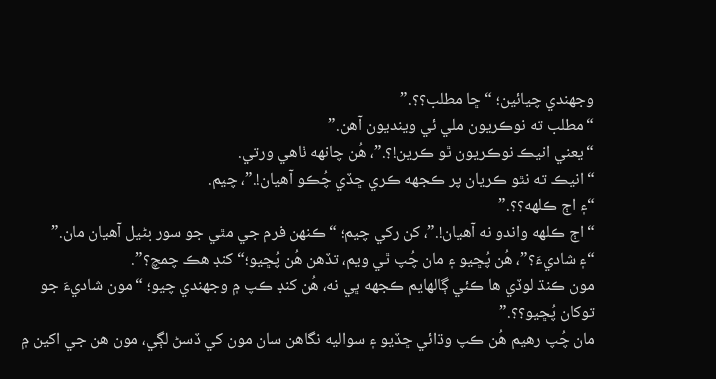وجهندي چيائين؛ “ڇا مطلب؟؟.”
“مطلب ته نوڪريون ملي ئي وينديون آهن.”
“يعني انيڪ نوڪريون ٿو ڪرين!؟.”، هُن چانهه ٺاهي ورتي.
“انيڪ ته نٿو ڪريان پر ڪجهه ڪري ڇڏي چُڪو آهيان!.”، چيم.
“۽ اڄ ڪلهه؟؟.”
“اڄ ڪلهه واندو نه آهيان!.”، کن رکي چيم؛ “ڪنهن فرم جي مٿي جو سور بڻيل آهيان مان.”
“۽ شاديءَ؟”، هُن پُڇيو ۽ مان چُپ ٿي ويم، تڏهن هُن پُڇيو؛“کنڊ هڪ چمچ؟”.
مون ڪنڌ لوڏي ها ڪئي ڳالهايم ڪجهه ڀي نه، هُن کنڊ ڪپ ۾ وجهندي چيو؛ “مون شاديءَ جو توکان پُڇيو؟؟.”
مان چُپ رهيم هُن ڪپ وڌائي ڇڏيو ۽ سواليه نگاهن سان مون کي ڏسڻ لڳي، مون هن جي اکين ۾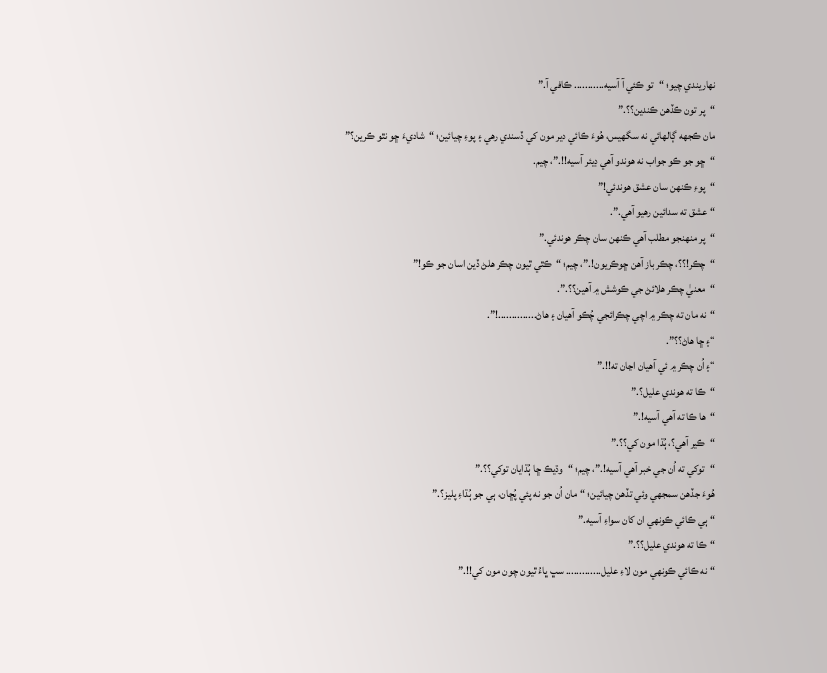نهاريندي چيو؛ “تو ڪئي آ آسيه........... ڪافي آ.”
“پر تون ڪڏهن ڪندين؟؟.”
مان ڪجهه ڳالهائي نه سگهيس، هُوءَ ڪائي دير مون کي ڏسندي رهي ۽ پوءِ چيائين؛ “شاديءَ ڇو نٿو ڪرين؟”
“ڇو جو ڪو جواب نه هوندو آهي ڊيئر آسيه!!.”، چيم.
“پوءِ ڪنهن سان عشق هوندئي!”
“عشق ته سدائين رهيو آهي.”.
“پر منهنجو مطلب آهي ڪنهن سان چڪر هوندئي.”
“چڪر!؟؟، چڪر باز آهن ڇوڪريون!.”، چيم؛ “ڪٿي ٿيون چڪر هلڻ ڏين اسان جو ڪو!”
“معنيٰ چڪر هلائڻ جي ڪوشش ۾ آهين؟؟.”.
“نه مان ته چڪر ۾ اچي چڪرائجي چُڪو آهيان ۽ هاڻ..............!”.
“۽ ڇا هاڻ؟؟”.
“۽ اُن چڪر ۾ ئي آهيان اڃان ته!!.”
“ڪا ته هوندي عليل؟.”
“ها ڪا ته آهي آسيه!.”
“ڪير آهي؟، ٻُڌا مون کي؟؟.”
“توکي ته اُن جي خبر آهي آسيه!.”، چيم؛ “وڌيڪ ڇا ٻُڌايان توکي؟؟.”
هُوءَ جڏهن سمجهي وئي تڏهن چيائين؛ “مان اُن جو نه پئي پُڇان، ٻي جو ٻُڌاءِ پليز؟.”
“ٻي ڪائي ڪونهي ان کان سواءِ آسيه.”
“ڪا ته هوندي عليل؟؟.”
“نه ڪائي ڪونهي مون لاءِ عليل............. سڀ ڀاءُ ٿيون چون مون کي!!.”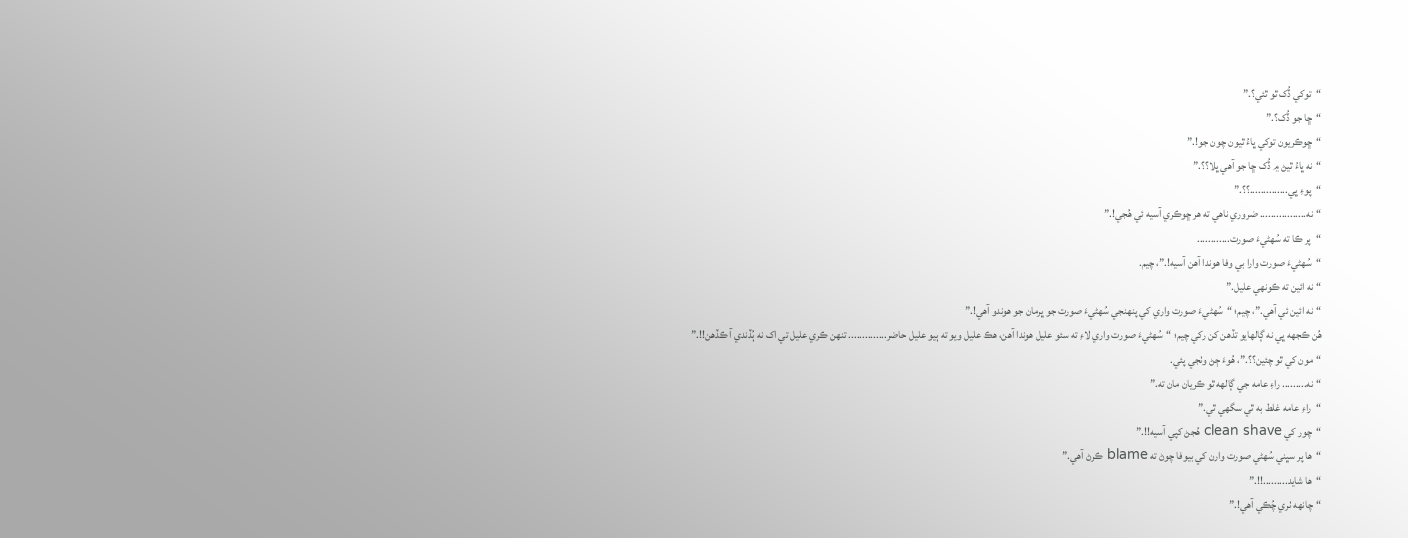“توکي ڏُک ٿو ٿئي؟.”
“ڇا جو ڏُک؟.”
“ڇوڪريون توکي ڀاءُ ٿيون چون جو!.”
“نه ڀاءُ ٿيڻ ۾ ڏُک ڇا جو آهي ڀلا؟؟.”
“پوءِ ڀي..............؟؟.”
“نه................. ضروري ناهي ته هر ڇوڪري آسيه ئي هُجي!.”
“پر ڪا ته سُهڻيءَ صورت............
“سُهڻيءَ صورت وارا بي وفا هوندا آهن آسيه!.”، چيم.
“نه ائين ته ڪونهي عليل.”
“نه ائين ئي آهي.”، چيم؛ “سُهڻيءَ صورت واري کي پنهنجي سُهڻيءَ صورت جو ڀرمان جو هوندو آهي!.”
هُن ڪجهه ڀي نه ڳالهايو تڏهن کن رکي چيم؛ “سُهڻيءَ صورت واري لاءِ ته سئو عليل هوندا آهن، هڪ عليل ويو ته ٻيو عليل حاضر.............. تنهن ڪري عليل تي اک نه ٻُڏندي آ ڪڏهن!!.”
“مون کي ٿو چئين؟؟.”، هُوءَ ڄڻ وٺجي پئي.
“نه......... راءِ عامه جي ڳالهه ٿو ڪريان مان ته.”
“راءِ عامه غلط به ٿي سگهي ٿي.”
“چور کي clean shave هُجڻ کپي آسيه!!.”
“ها پر سڀني سُهڻي صورت وارن کي بيوفا چوڻ ته blame ڪرڻ آهي.”
“ها شايد.........!!.”
“چانهه ٺري چُڪي آهي!.”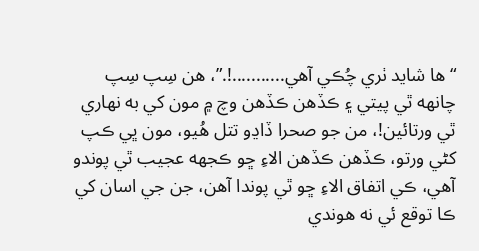“ها شايد ٺري چُڪي آهي...........!.”، هن سِپ سِپ چانهه ٿي پيتي ۽ ڪڏهن ڪڏهن وچ ۾ مون کي به نهاري ٿي ورتائين!، من جو صحرا ڏاڍو تتل هُيو، مون ڀي ڪپ کڻي ورتو، ڪڏهن ڪڏهن الاءِ ڇو ڪجهه عجيب ٿي پوندو آهي، ڪي اتفاق الاءِ ڇو ٿي پوندا آهن، جن جي اسان کي ڪا توقع ئي نه هوندي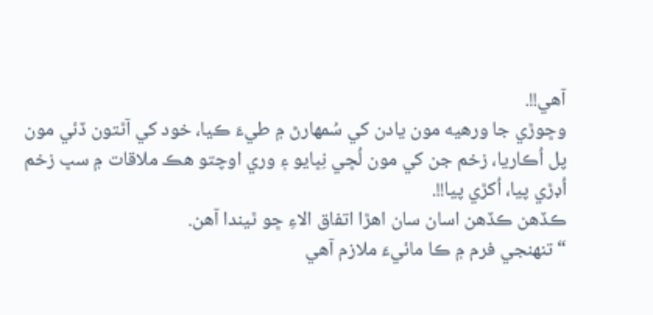آهي!!.
وڇوڙي جا ورهيه مون يادن کي سُمهارڻ ۾ طيءَ ڪيا، خود کي آٿتون ڏئي مون پل اُڪاريا، زخم جن کي مون لُڇي نِڀايو ۽ وري اوچتو هڪ ملاقات ۾ سڀ زخم اُڊڙي پيا، اُکڙي پيا!!.
ڪڏهن ڪڏهن اسان سان اهڙا اتفاق الاءِ ڇو ٿيندا آهن.
“تنهنجي فرم ۾ ڪا مائيءَ ملازم آهي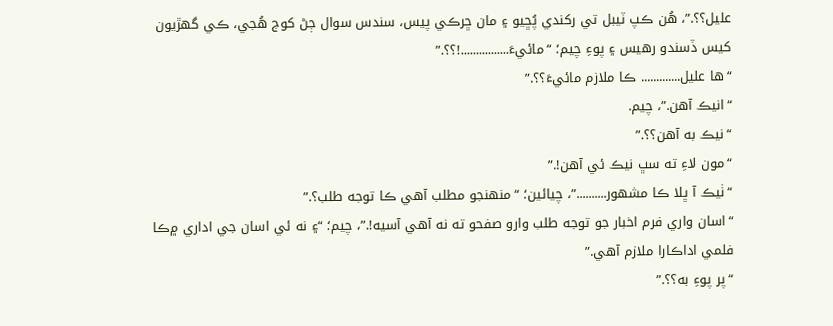عليل؟؟.”، هُن ڪپ ٽيبل تي رکندي پُڇيو ۽ مان ڇرڪي پيس، سندس سوال ڄڻ کوج هُجي، ڪي گهڙيون کيس ڏسندو رهيس ۽ پوءِ چيم؛ “مائيءَ................!؟؟.”
“ها عليل............. ڪا ملازم مائيءَ؟؟.”
“انيڪ آهن.”، چيم.
“نيڪ به آهن؟؟.”
“مون لاءِ ته سڀ نيڪ ئي آهن!.”
“ٺيڪ آ ڀلا ڪا مشهور..........”، چيائين؛ “منهنجو مطلب آهي ڪا توجه طلب؟.”
“اسان واري فرم اخبار جو توجه طلب وارو صفحو ته نه آهي آسيه!.”، چيم؛ “۽ نه ئي اسان جي اداري ۾ڪا فلمي اداڪارا ملازم آهي.”
“پر پوءِ به؟؟.”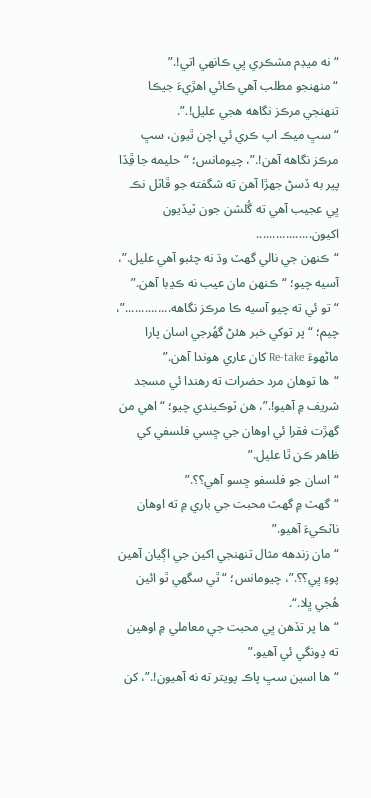“نه ميڊم مشڪري ڀي ڪانهي اتي!.”
“منهنجو مطلب آهي ڪائي اهڙيءَ جيڪا تنهنجي مرڪز نگاهه هجي عليل!.”.
“سڀ ميڪ اپ ڪري ئي اچن ٿيون، سڀ مرڪز نگاهه آهن!.”، چيومانس؛ “حليمه جا ڦِڏا پير به ڏسڻ جهڙا آهن ته شگفته جو ڦاٽل نڪ ڀي عجيب آهي ته گُلشن جون ٽيڏيون اکيون.................
“ڪنهن جي نالي گهٽ وڌ نه چئبو آهي عليل.”، آسيه چيو؛ “ڪنهن مان عيب نه ڪڍبا آهن.”
“تو ئي ته چيو آسيه ڪا مرڪز نگاهه..............”، چيم؛ “پر توکي خبر هئڻ گهُرجي اسان پارا ماڻهوءَ Re-take کان عاري هوندا آهن.”
“ها توهان مرد حضرات ته رهندا ئي مسجد شريف ۾ آهيو!.”، هن ٽوڪيندي چيو؛ “اهي من گهڙت فقرا ئي اوهان جي ڇسي فلسفي کي ظاهر ڪن ٿا عليل.”
“اسان جو فلسفو ڇسو آهي؟؟.”
“گهٽ ۾ گهٽ محبت جي باري ۾ ته اوهان ناٽڪيءَ آهيو.”
“مان زندهه مثال تنهنجي اکين جي اڳيان آهين پوءِ ڀي؟؟.”، چيومانس؛ “ٿي سگهي ٿو ائين هُجي ڀلا.“.
“ها پر تڏهن ڀي محبت جي معاملي ۾ اوهين ته ڍونگي ئي آهيو.”
“ها اسين سڀ پاڪ پويتر ته نه آهيون!.”، کن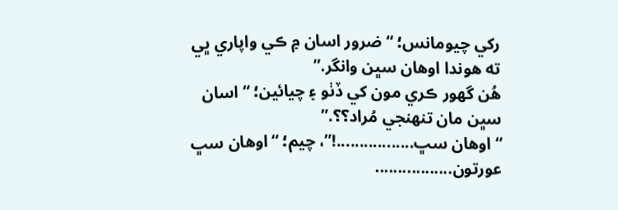رکي چيومانس؛ “ضرور اسان ۾ ڪي واپاري ڀي ته هوندا اوهان سڀن وانگر.”
هُن گهور ڪري مون کي ڏٺو ۽ چيائين؛ “اسان سڀن مان تنهنجي مُراد؟؟.”
“اوهان سڀ.................!”، چيم؛ “اوهان سڀ عورتون.................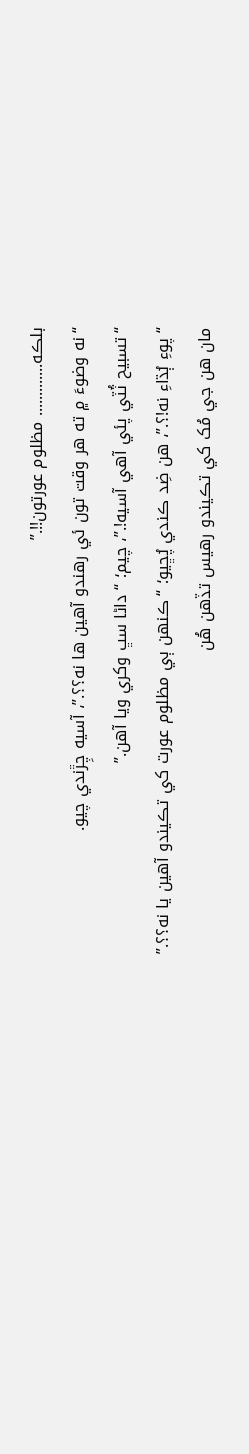بلڪه............. مظلوم عورتون!!.”
“نه وضوءَ ۾ ته هر وقت تون ئي رهندو آهين ها نه؟؟.”، آسيه چِڙندي چيو.
“تسبيح ٽُٽي پئي آهي آسيه!.”، چيم؛ “داڻا سڀ وکري ويا آهن.”
“پوءِ ٻُڌاءِ نه!؟.”، هن ضِد ڪندي پُڇيو؛ “ڪنهن ٻي مظلوم عورت کي تڪيندو آهين يا نه؟؟.”
مان هن جي مُک کي تڪيندو رهيس تڏهن هُن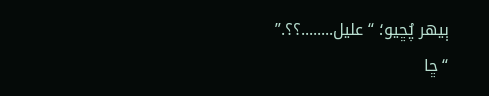ٻيهر پُڇيو؛ “عليل........؟؟.”
“ڇا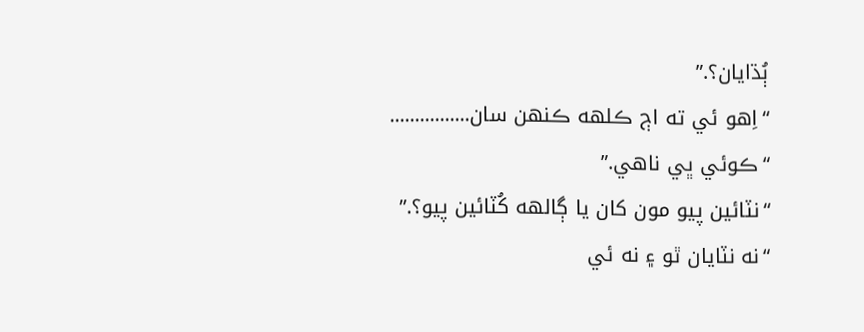ٻُڌايان؟.”
“اِهو ئي ته اڄ ڪلهه ڪنهن سان................
“ڪوئي ڀي ناهي.”
“نٽائين پيو مون کان يا ڳالهه کُٽائين پيو؟.”
“نه نٽايان ٿو ۽ نه ئي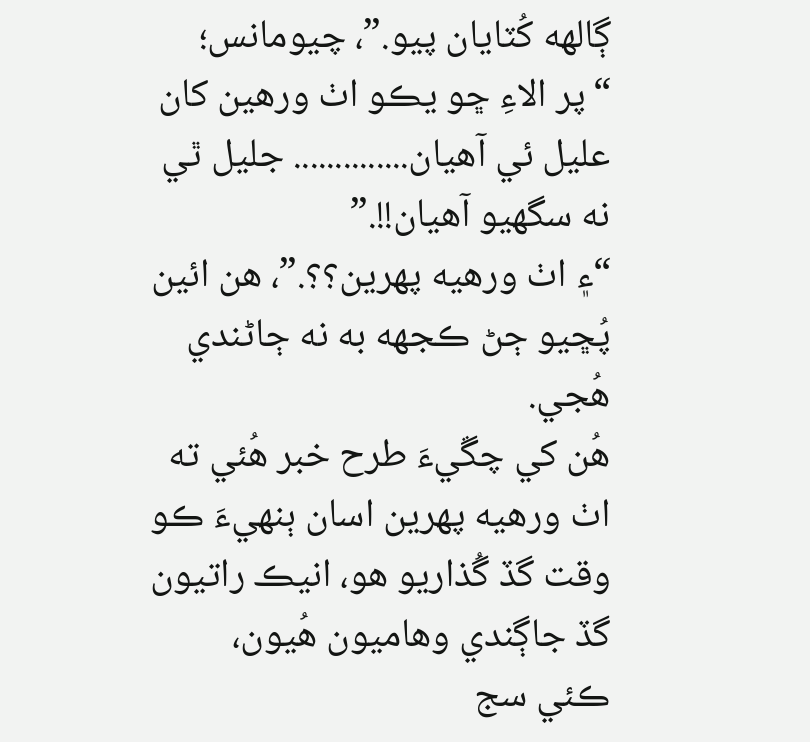ڳالهه کُٽايان پيو.”، چيومانس؛ “پر الاءِ ڇو يڪو اٺ ورهين کان عليل ئي آهيان.............. جليل ٿي نه سگهيو آهيان!!.”
“۽ اٺ ورهيه پهرين؟؟.”، هن ائين پُڇيو ڄڻ ڪجهه به نه ڄاڻندي هُجي.
هُن کي چڱيءَ طرح خبر هُئي ته اٺ ورهيه پهرين اسان ٻنهيءَ ڪو وقت گڏ گُذاريو هو، انيڪ راتيون گڏ جاڳندي وهاميون هُيون، ڪئي سج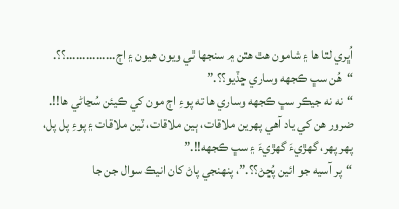اُڀري لٿا ها ۽ شامون هٿ هٿن ۾ سنجها ٿي ويون هيون ۽ اڄ...............؟؟.
“هُن سڀ ڪجهه وساري ڇڏيو؟؟.”
“نه نه جيڪر سڀ ڪجهه وساري ها ته پوءِ اڄ مون کي ڪيئن سُڃاڻي ها!!. ضرور هن کي ياد آهي پهرين ملاقات، ٻين ملاقات، ٽين ملاقات ۽ پوءِ پل پل، پهر پهر، گهڙيءَ گهڙيءَ ۽ سڀ ڪجهه!!.”
“پر آسيه جو ائين پُڇڻ؟؟.”، پنهنجي پاڻ کان انيڪ سوال جن جا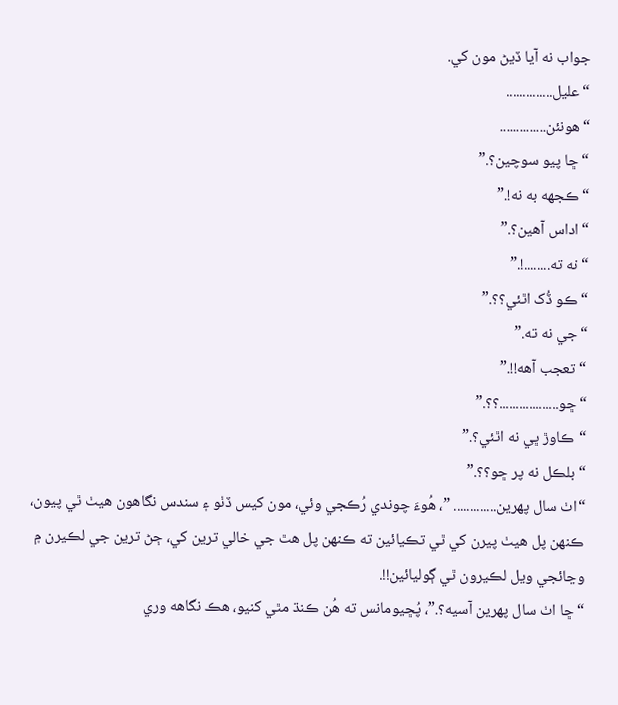جواب نه آيا ڏيڻ مون کي.
“عليل..............
“هونئن..............
“ڇا پيو سوچين؟.”
“ڪجهه به نه!.”
“اداس آهين؟.”
“نه ته........!.”
“ڪو ڏُک اٿئي؟؟.”
“جي نه ته.”
“تعجب آهه!!.”
“ڇو..................؟؟.”
“ڪاوڙ ڀي نه اٿئي؟.”
“بلڪل نه پر ڇو؟؟.”
“اٺ سال پهرين............. ”، هُوءَ چوندي رُڪجي وئي، مون کيس ڏٺو ۽ سندس نگاهون هيٺ ٿي پيون، ڪنهن پل هيٺ پيرن کي ٿي تڪيائين ته ڪنهن پل هٿ جي خالي ترين کي، ڄڻ ترين جي لڪيرن ۾ وڃائجي ويل لڪيرون ٿي ڳوليائين!!.
“ڇا اٺ سال پهرين آسيه؟.”، پُڇيومانس ته هُن ڪنڌ مٿي کنيو، هڪ نگاهه وري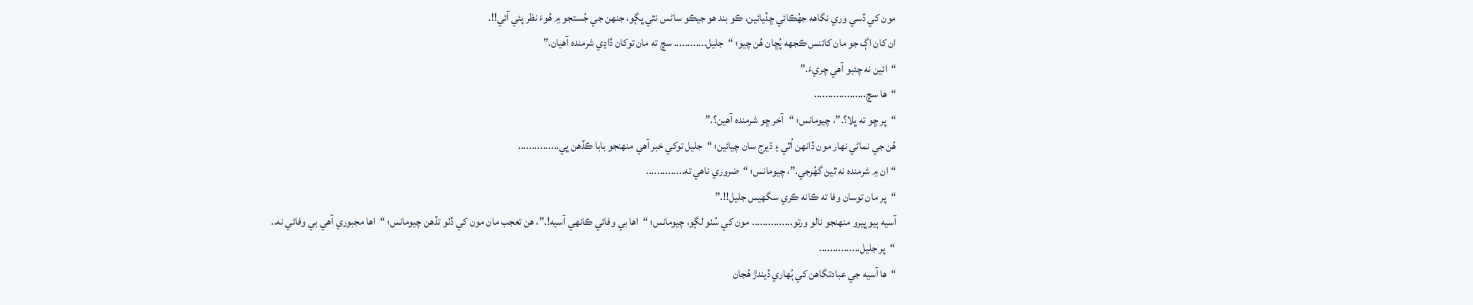مون کي ڏسي وري نگاهه جهُڪائي ڇڏيائين، ڪو بند هو جيڪو ساڻس نٿي ڀڳو، جنهن جي جُستجو ۾ هُوءَ نظر پئي آئي!!.
ان کان اڳ جو مان کائنس ڪجهه پُڇان هُن چيو؛ “جليل............ سچ ته مان توکان ڏاڍي شرمنده آهيان.”
“ائين نه چئبو آهي چريءَ.”
“ها سچ...................
“پر ڇو ته ڀلا؟.”، چيومانس؛ “آخر ڇو شرمنده آهين؟.”
هُن جي نماڻي نهار مون ڏانهن اُٿي ۽ ڌيرج سان چيائين؛ “جليل توکي خبر آهي منهنجو بابا ڪڏهن ڀي...............
“ان ۾ شرمنده نه ٿيڻ گهُرجي.”، چيومانس؛ “ضروري ناهي ته..............
“پر مان توسان وفا ته ڪانه ڪري سگهيس جليل!!.”
آسيه ٻيو ڀيرو منهنجو نالو ورتو............... مون کي سُٺو لڳو، چيومانس؛ “اها بي وفائي ڪانهي آسيه!.”، هن تعجب مان مون کي ڏٺو تڏهن چيومانس؛ “اها مجبوري آهي بي وفائي نه..
“پر جليل...............
“ها آسيه جي عبادتگاهن کي ٻُهاري ڏيندڙ هُجان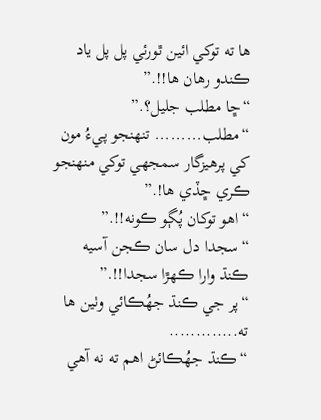ها ته توکي ائين ٿورئي پل پل ياد ڪندو رهان ها!!.”
“ڇا مطلب جليل؟.”
“مطلب......... تنهنجو پيءُ مون کي پرهيزگار سمجهي توکي منهنجو ڪري ڇڏي ها!.”
“اهو توکان پُڳو ڪونه!!.”
“سجدا دل سان ڪجن آسيه ڪنڌ وارا ڪهڙا سجدا!!.”
“پر جي ڪنڌ جهُڪائي وٺين ها ته.............
“ڪنڌ جهُڪائڻ اهم ته نه آهي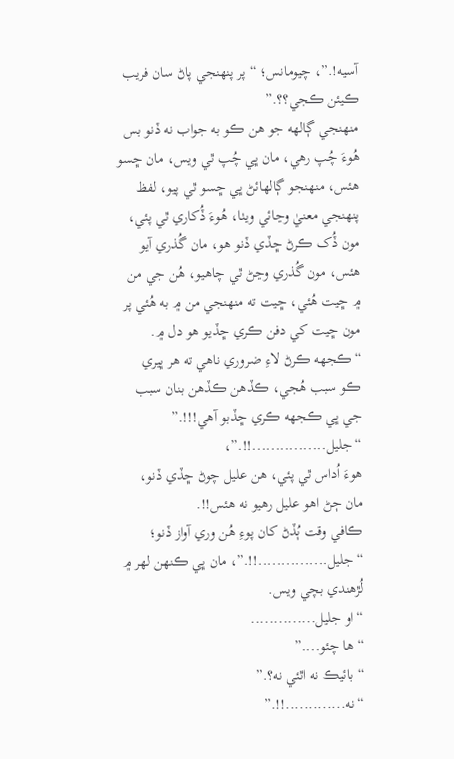آسيه!.”، چيومانس؛ “پر پنهنجي پاڻ سان فريب ڪيئن ڪجي؟؟.”
منهنجي ڳالهه جو هن ڪو به جواب نه ڏنو بس هُوءَ چُپ رهي، مان ڀي چُپ ٿي ويس، مان ڇسو هئس، منهنجو ڳالهائڻ ڀي ڇسو ٿي پيو، لفظ پنهنجي معنيٰ وڃائي ويٺا، هُوءَ ڏُکاري ٿي پئي، مون ڏُک ڪرڻ ڇڏي ڏنو هو، مان گُذري آيو هئس، مون گُذري وڃڻ ٿي چاهيو، هُن جي من ۾ ڇيت هُئي، ڇيت ته منهنجي من ۾ به هُئي پر مون ڇيت کي دفن ڪري ڇڏيو هو دل ۾.
“ڪجهه ڪرڻ لاءِ ضروري ناهي ته هر ڀيري ڪو سبب هُجي، ڪڏهن ڪڏهن بنان سبب جي ڀي ڪجهه ڪري ڇڏبو آهي!!!.”
“جليل................!!.”،
هوءَ اُداس ٿي پئي، هن عليل چوڻ ڇڏي ڏنو، مان ڄڻ اهو عليل رهيو نه هئس!!.
ڪافي وقت ٻُڏڻ کان پوءِ هُن وري آواز ڏنو؛ “جليل...............!!.”، مان ڀي ڪنهن لهر ۾ لُڙهندي بچي ويس.
“او جليل..............
“ها چئو....”
“بائيڪ نه اٿئي نه؟.”
“نه.............!!.”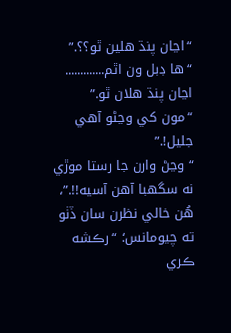“اڃان پنڌ هلين ٿو؟؟.”
“ها ڊبل ون اٿم............. اڃان پنڌ هلان ٿو.”
“مون کي وڃڻو آهي جليل!.”
“وڃڻ وارن جا رستا موڙي نه سگهبا آهن آسيه!!.”، هُن خالي نظرن سان ڏٺو ته چيومانس؛ “رڪشه ڪري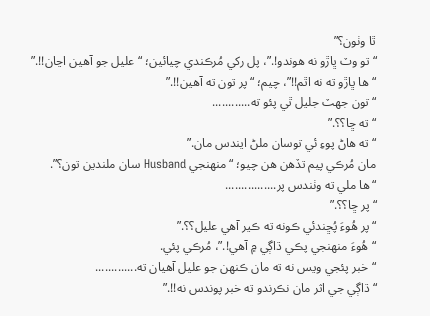ٿا وٺون؟”
“تو وٽ ڀاڙو نه هوندو!.”، پل رکي مُرڪندي چيائين؛ “عليل جو آهين اڃان!!.”
“ها ڀاڙو ته نه اٿم!!”، چيم؛ “پر تون ته آهين!!.”
“تون جهٽ جليل ٿي پئو ته............
“ته ڇا؟؟.”
“ته هاڻ پوءِ ئي توسان ملڻ ايندس مان.”
مان مُرڪي پيم تڏهن هن چيو؛ “منهنجي Husband سان ملندين تون؟”.
“ها ملي ته وٺندس پر................
“پر ڇا؟؟.”
“پر هُوءَ پُڇندئي ڪونه ته ڪير آهي عليل؟؟.”
“هُوءَ منهنجي پڪي ڌاڳي ۾ آهي!.”، مُرڪي پئي.
“خبر پئجي ويس نه ته مان ڪنهن جو عليل آهيان ته.............
“ڌاڳي جي اثر مان نڪرندو ته خبر پوندس نه!!.”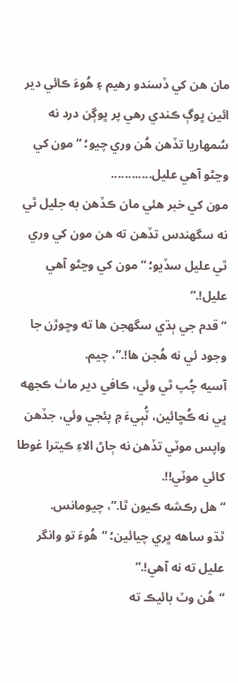مان هن کي ڏسندو رهيم ۽ هُوءَ ڪائي دير ائين ڀوڳ ڪندي رهي پر ڀوڳن درد نه سُمهاريا تڏهن هُن وري چيو؛ “مون کي وڃڻو آهي عليل............
مون کي خبر هئي مان ڪڏهن به جليل ٿي نه سگهندس تڏهن ته هن مون کي وري ٿي عليل سڏيو؛ “مون کي وڃڻو آهي عليل!.”
“قدم جي ٻڌي سگهجن ها ته وڇوڙن جا وجود ئي نه هُجن ها!.”، چيم.
آسيه چُپ ٿي وئي، ڪافي دير ماٺ ڪجهه ڀي نه ڪُڇائين، ٽُٻيءَ ۾ پئجي وئي، جڏهن واپس موٽي تڏهن نه ڄاڻ الاءِ ڪيترا غوطا کائي موٽي!!.
“هل رڪشه ڪيون ٿا.”، چيومانس.
ٿڌو ساهه ڀري چيائين؛ “هُوءَ تو وانگر عليل ته نه آهي!.”
“هُن وٽ بائيڪ ته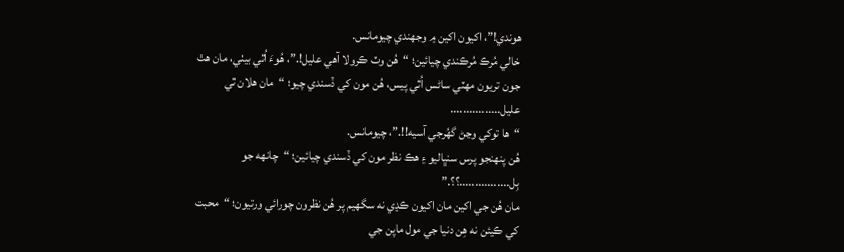هوندي!”، اکيون اکين ۾ وجهندي چيومانس.
خالي مُرڪ مُرڪندي چيائين؛ “هُن وٽ ڪرولا آهي عليل!.”، هُوءَ اُٿي بيٺي، مان هٿ جون تريون مهٽي ساڻس اُٿي پيس، هُن مون کي ڏسندي چيو؛ “مان هلان ٿي عليل................
“ها توکي وڃڻ گهُرجي آسيه!!.”، چيومانس.
هُن پنهنجو پرس سنڀاليو ۽ هڪ نظر مون کي ڏسندي چيائين؛ “چانهه جو بِل................؟؟.”
مان هُن جي اکين مان اکيون ڪڍي نه سگهيم پر هُن نظرون چورائي ورتيون؛ “محبت کي ڪيئن نه هِن دنيا جي مول ماپن جي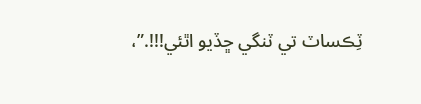ٽِڪساٽ تي ٽنگي ڇڏيو اٿئي!!!.”،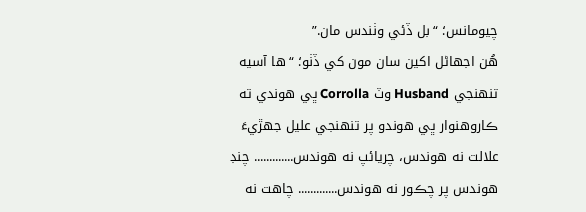چيومانس؛ “بل ڏئي وٺندس مان.”
هُن اجهاڻل اکين سان مون کي ڏٺو؛ “ها آسيه تنهنجي Husband وٽ Corrolla ڀي هوندي ته ڪاروهنوار ڀي هوندو پر تنهنجي عليل جهڙيءَ علالت نه هوندس، چريائپ نه هوندس............. چنڊ هوندس پر چڪور نه هوندس............. چاهت نه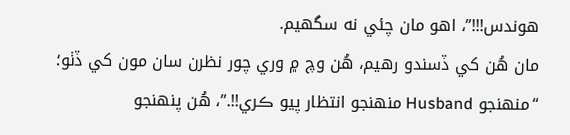هوندس!!!”، اهو مان چئي نه سگهيم.
مان هُن کي ڏسندو رهيم، هُن وچ ۾ وري چور نظرن سان مون کي ڏٺو؛ “منهنجو Husband منهنجو انتظار پيو ڪري!!.”، هُن پنهنجو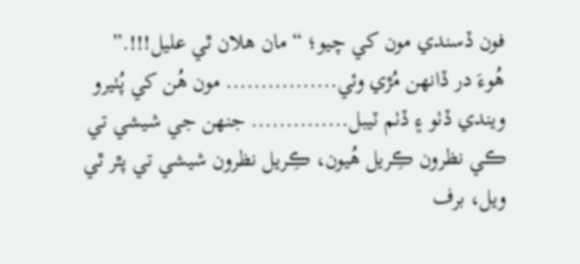فون ڏسندي مون کي چيو؛ “مان هلان ٿي عليل!!!.”
هُوءَ در ڏانهن مُڙي وئي................ مون هُن کي پُٺيرو ويندي ڏٺو ۽ ڏٺم ٽيبل.............. جنهن جي شيشي تي ڪي نظرون ڪِريل هُيون، ڪِريل نظرون شيشي تي پٿر ٿي ويل، برف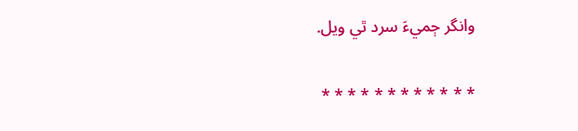وانگر ڄميءَ سرد ٿي ويل.

* * * * * * * * * * * *